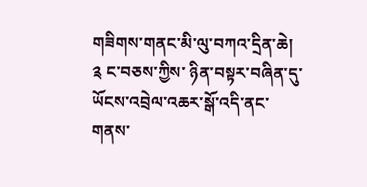གཟིགས་གནང་མི་ལུ་བཀའ་དྲིན་ཆེ།
༉ ང་བཅས་ཀྱིས་ ཉིན་བསྟར་བཞིན་དུ་
ཡོངས་འབྲེལ་འཆར་སྒོ་འདི་ནང་
གནས་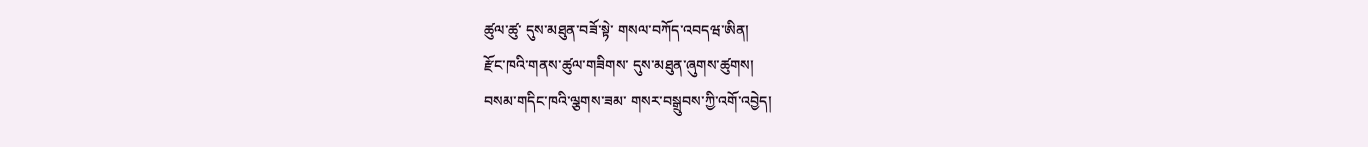ཚུལ་ཚུ་ དུས་མཐུན་བཟོ་སྟེ་ གསལ་བཀོད་འབདཝ་ཨིན།
རྫོང་ཁའི་གནས་ཚུལ་གཟིགས་ དུས་མཐུན་ཞུགས་ཚུགས།
བསམ་གདིང་ཁའི་ལྕགས་ཟམ་ གསར་བསྒྲུབས་ཀྱི་འགོ་འབྱེད།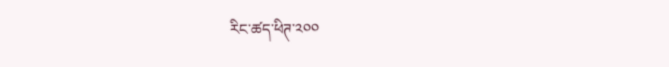རིང་ཚད་ཕིཊ་༢༠༠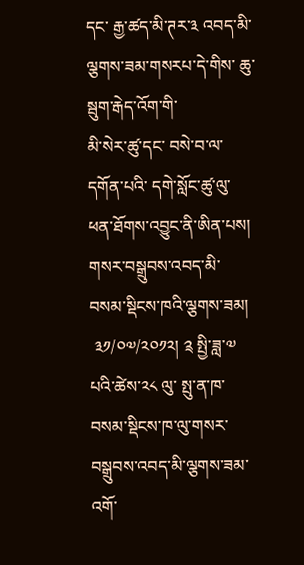དང་ རྒྱ་ཚད་མི་ཊར་༣ འབད་མི་ ལྕགས་ཟམ་གསརཔ་དེ་གིས་ ཆུ་སྦུག་རྒེད་འོག་གི་
མི་སེར་ཚུ་དང་ བསེ་བ་ལ་དགོན་པའི་ དགེ་སློང་ཚུ་ལུ་ ཕན་ཐོགས་འབྱུང་ནི་ཨིན་པས།
གསར་བསྒྲུབས་འབད་མི་ བསམ་སྡིངས་ཁའི་ལྕགས་ཟམ།
 ༣༡/༠༧/༢༠༡༢། ༉ སྤྱི་ཟླ་༧ པའི་ཚེས་༢༨ ལུ་ སྤུ་ན་ཁ་ བསམ་སྡིངས་ཁ་ལུ་གསར་བསྒྲུབས་འབད་མི་ལྕགས་ཟམ་ འགོ་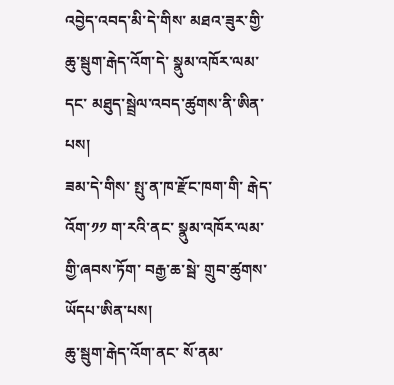འབྱེད་འབད་མི་དེ་གིས་ མཐའ་ཟུར་གྱི་ ཆུ་སྦུག་རྒེད་འོག་དེ་ སྣུམ་འཁོར་ལམ་དང་ མཐུད་སྦྲེལ་འབད་ཚུགས་ནི་ཨིན་པས།
ཟམ་དེ་གིས་ སྤུ་ན་ཁ་རྫོང་ཁག་གི་ རྒེད་འོག་༡༡ ག་རའི་ནང་ སྣུམ་འཁོར་ལམ་གྱི་ཞབས་ཏོག་ བརྒྱ་ཆ་སྦེ་ གྲུབ་ཚུགས་ཡོདཔ་ཨིན་པས།
ཆུ་སྦུག་རྒེད་འོག་ནང་ སོ་ནམ་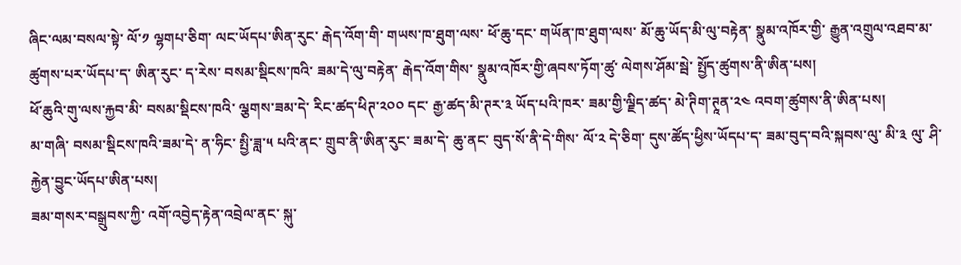ཞིང་ལམ་བསལ་སྟེ་ ལོ་༡ ལྷགཔ་ཅིག་ ལང་ཡོདཔ་ཨིན་རུང་ རྒེད་འོག་གི་ གཡས་ཁ་ཐུག་ལས་ ཕོ་ཆུ་དང་ གཡོན་ཁ་ཐུག་ལས་ མོ་ཆུ་ཡོད་མི་ལུ་བརྟེན་ སྣུམ་འཁོར་གྱི་ རྒྱུན་འགྲུལ་འཐབ་མ་ཚུགས་པར་ཡོདཔ་ད་ ཨིན་རུང་ ད་རེས་ བསམ་སྡིངས་ཁའི་ ཟམ་དེ་ལུ་བརྟེན་ རྒེད་འོག་གིས་ སྣུམ་འཁོར་གྱི་ཞབས་ཏོག་ཚུ་ ལེགས་ཤོམ་སྦེ་ སྤྱོད་ཚུགས་ནི་ཨིན་པས།
ཕོ་ཆུའི་གུ་ལས་རྐྱབ་མི་ བསམ་སྡིངས་ཁའི་ ལྕགས་ཟམ་དེ་ རིང་ཚད་ཕིཊ་༢༠༠ དང་ རྒྱ་ཚད་མི་ཊར་༣ ཡོད་པའི་ཁར་ ཟམ་གྱི་ལྗིད་ཚད་ མེ་ཊིག་ཊཱན་༢༤ འབག་ཚུགས་ནི་ཨིན་པས།
མ་གཞི་ བསམ་སྡིངས་ཁའི་ཟམ་དེ་ ན་ཧིང་ སྤྱི་ཟླ་༥ པའི་ནང་ གྲུབ་ནི་ཨིན་རུང་ ཟམ་དེ་ ཆུ་ནང་ བུད་སོ་ནི་དེ་གིས་ ལོ་༢ དེ་ཅིག་ དུས་ཚོད་ཕྱིས་ཡོདཔ་ད་ ཟམ་བུད་བའི་སྐབས་ལུ་ མི་༣ ལུ་ ཤི་རྐྱེན་བྱུང་ཡོདཔ་ཨིན་པས།
ཟམ་གསར་བསྒྲུབས་ཀྱི་ འགོ་འབྱེད་རྟེན་འབྲེལ་ནང་ སྐུ་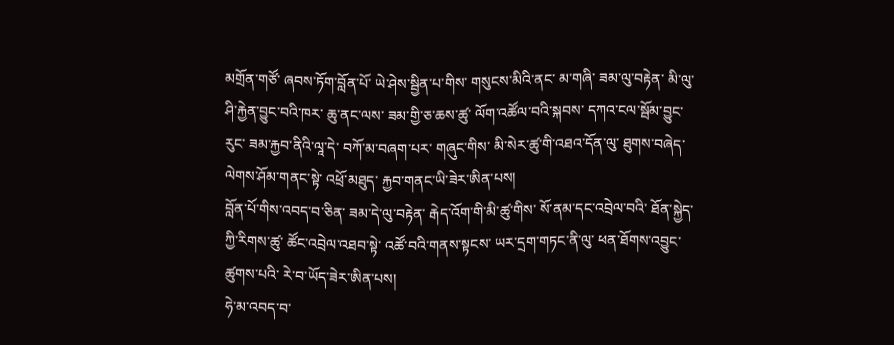མགྲོན་གཙོ་ ཞབས་ཏོག་བློན་པོ་ ཡེ་ཤེས་སྦྱིན་པ་གིས་ གསུངས་མིའི་ནང་ མ་གཞི་ ཟམ་ལུ་བརྟེན་ མི་ལུ་ཤི་རྐྱེན་བྱུང་བའི་ཁར་ ཆུ་ནང་ལས་ ཟམ་གྱི་ཅ་ཆས་ཚུ་ ལོག་འཚོལ་བའི་སྐབས་ དཀའ་ངལ་སྦོམ་བྱུང་རུང་ ཟམ་རྐྱབ་ནིའི་ལཱ་དེ་ བཀོ་མ་བཞག་པར་ གཞུང་གིས་ མི་སེར་ཚུ་གི་འཐའ་དོན་ལུ་ ཐུགས་བཞེད་ལེགས་ཤོམ་གནང་སྟེ་ འཕྲོ་མཐུད་ རྐྱབ་གནང་ཡི་ཟེར་ཨིན་པས།
བློན་པོ་གིས་འབད་བ་ཅིན་ ཟམ་དེ་ལུ་བརྟེན་ རྒེད་འོག་གི་མི་ཚུ་གིས་ སོ་ནམ་དང་འབྲེལ་བའི་ ཐོན་སྐྱེད་ཀྱི་རིགས་ཚུ་ ཚོང་འབྲེལ་འཐབ་སྟེ་ འཚོ་བའི་གནས་སྟངས་ ཡར་དྲག་གཏང་ནི་ལུ་ ཕན་ཐོགས་འབྱུང་ཚུགས་པའི་ རེ་བ་ཡོད་ཟེར་ཨིན་པས།
ཧེ་མ་འབད་བ་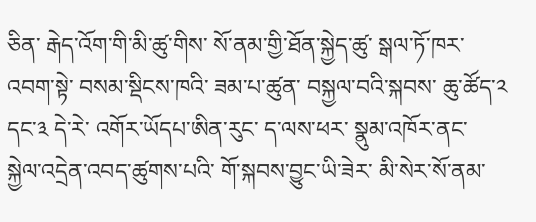ཅིན་ རྒེད་འོག་གི་མི་ཚུ་གིས་ སོ་ནམ་གྱི་ཐོན་སྐྱེད་ཚུ་ སྒལ་ཏོ་ཁར་འབག་སྟེ་ བསམ་སྡིངས་ཁའི་ ཟམ་པ་ཚུན་ བསྐྱལ་བའི་སྐབས་ ཆུ་ཚོད་༢ དང་༣ དེ་རེ་ འགོར་ཡོདཔ་ཨིན་རུང་ ད་ལས་ཕར་ སྣུམ་འཁོར་ནང་ སྐྱེལ་འདྲེན་འབད་ཚུགས་པའི་ གོ་སྐབས་བྱུང་ཡི་ཟེར་ མི་སེར་སོ་ནམ་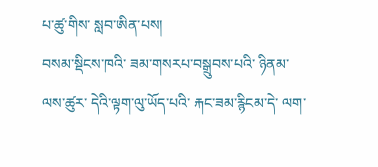པ་ཚུ་གིས་ སླབ་ཨིན་པས།
བསམ་སྡིངས་ཁའི་ ཟམ་གསརཔ་བསྒྲུབས་པའི་ ཉིནམ་ལས་ཚུར་ དེའི་ལྟག་ལུ་ཡོད་པའི་ རྐང་ཟམ་རྙིངམ་དེ་ ལག་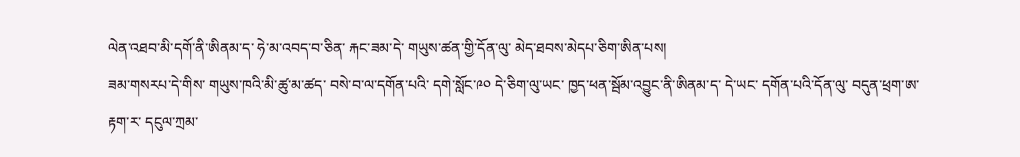ལེན་འཐབ་མི་དགོ་ནི་ཨིནམ་ད་ ཧེ་མ་འབད་བ་ཅིན་ རྐང་ཟམ་དེ་ གཡུས་ཚན་གྱི་དོན་ལུ་ མེད་ཐབས་མེདཔ་ཅིག་ཨིན་པས།
ཟམ་གསརཔ་དེ་གིས་ གཡུས་ཁའི་མི་ཚུ་མ་ཚད་ བསེ་བ་ལ་དགོན་པའི་ དགེ་སློང་༩༠ དེ་ཅིག་ལུ་ཡང་ ཁྱད་ཕན་སྦོམ་འབྱུང་ནི་ཨིནམ་ད་ དེ་ཡང་ དགོན་པའི་དོན་ལུ་ བདུན་ཕྲག་ཨ་རྟག་ར་ དངུལ་ཀྲམ་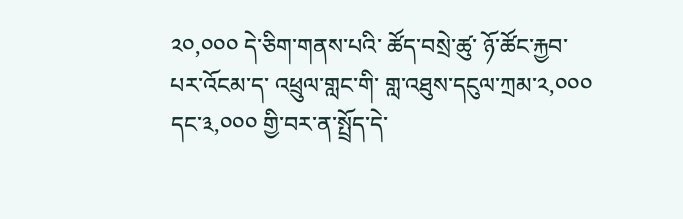༢༠,༠༠༠ དེ་ཅིག་གནས་པའི་ ཚོད་བསྲེ་ཚུ་ ཉོ་ཚོང་རྐྱབ་པར་འོངམ་ད་ འཕྲུལ་གླང་གི་ གླ་འཐུས་དངུལ་ཀྲམ་༢,༠༠༠ དང་༣,༠༠༠ གྱི་བར་ན་སྤྲོད་དེ་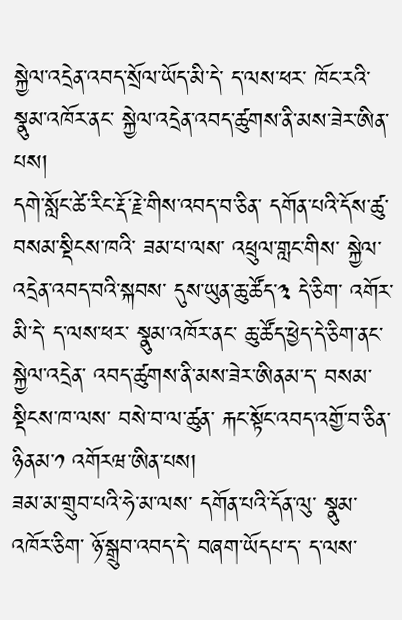སྐྱེལ་འདྲེན་འབད་སྲོལ་ཡོད་མི་དེ་ ད་ལས་ཕར་ ཁོང་རའི་ སྣུམ་འཁོར་ནང་ སྐྱེལ་འདྲེན་འབད་ཚུགས་ནི་མས་ཟེར་ཨིན་པས།
དགེ་སློང་ཚེ་རིང་རྡོ་རྗེ་གིས་འབད་བ་ཅིན་ དགོན་པའི་དོས་ཚུ་ བསམ་སྡིངས་ཁའི་ ཟམ་པ་ལས་ འཕྲུལ་གླང་གིས་ སྐྱེལ་འདྲེན་འབད་བའི་སྐབས་ དུས་ཡུན་ཆུ་ཚོད་༣ དེ་ཅིག་ འགོར་མི་དེ་ ད་ལས་ཕར་ སྣུམ་འཁོར་ནང་ ཆུ་ཚོད་ཕྱེད་དེ་ཅིག་ནང་ སྐྱེལ་འདྲེན་ འབད་ཚུགས་ནི་མས་ཟེར་ཨིནམ་ད་ བསམ་སྡིངས་ཁ་ལས་ བསེ་བ་ལ་ཚུན་ རྐང་སྟོང་འབད་འགྱོ་བ་ཅིན་ ཉིནམ་༡ འགོརཝ་ཨིན་པས།
ཟམ་མ་གྲུབ་པའི་ཧེ་མ་ལས་ དགོན་པའི་དོན་ལུ་ སྣུམ་འཁོར་ཅིག་ ཉོ་སྒྲུབ་འབད་དེ་ བཞག་ཡོདཔ་ད་ ད་ལས་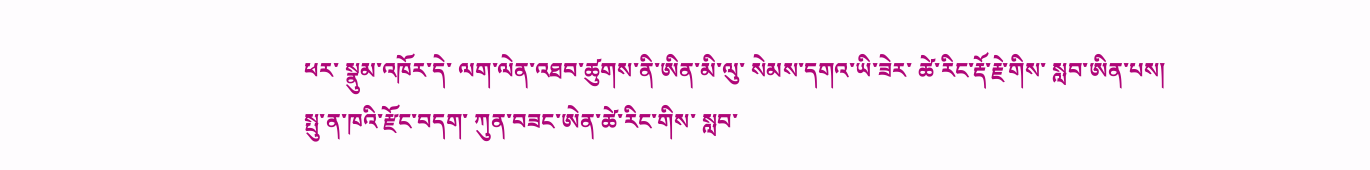ཕར་ སྣུམ་འཁོར་དེ་ ལག་ལེན་འཐབ་ཚུགས་ནི་ཨིན་མི་ལུ་ སེམས་དགའ་ཡི་ཟེར་ ཚེ་རིང་རྡོ་རྗེ་གིས་ སླབ་ཨིན་པས།
སྤུ་ན་ཁའི་རྫོང་བདག་ ཀུན་བཟང་ཨེན་ཚེ་རིང་གིས་ སླབ་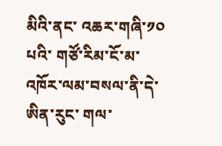མིའི་ནང་ འཆར་གཞི་༡༠ པའི་ གཙོ་རིམ་ངོ་མ་ འཁོར་ལམ་བསལ་ནི་དེ་ཨིན་རུང་ གལ་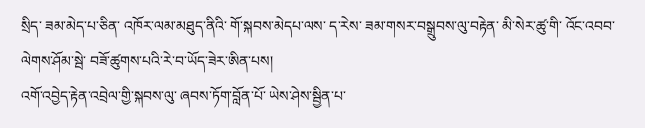སྲིད་ ཟམ་མེད་པ་ཅིན་ འཁོར་ལམ་མཐུད་ནིའི་ གོ་སྐབས་མེདཔ་ལས་ ད་རེས་ ཟམ་གསར་བསྒྲུབས་ལུ་བརྟེན་ མི་སེར་ཚུ་གི་ འོང་འབབ་ལེགས་ཤོམ་སྦེ་ བཟོ་ཚུགས་པའི་རེ་བ་ཡོད་ཟེར་ཨིན་པས།
འགོ་འབྱེད་རྟེན་འབྲེལ་གྱི་སྐབས་ལུ་ ཞབས་ཏོག་བློན་པོ་ ཡེས་ཤེས་སྦྱིན་པ་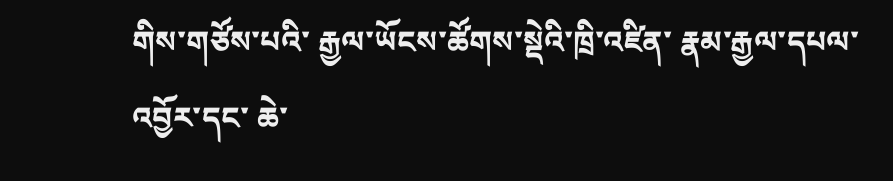གིས་གཙོས་པའི་ རྒྱལ་ཡོངས་ཚོགས་སྡེའི་ཁྲི་འཛིན་ རྣམ་རྒྱལ་དཔལ་འབྱོར་དང་ ཆེ་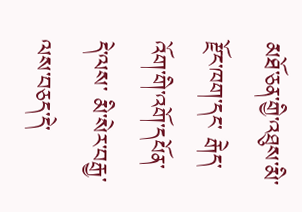མཐོ་ཅན་གྱི་འཐུས་མི་ རྫོང་ཁག་དང་ རྒེད་འོག་གི་འགོ་དཔོན་ དེ་ལས་ མི་སེར་བརྒྱ་ལས་བཅད་དེ་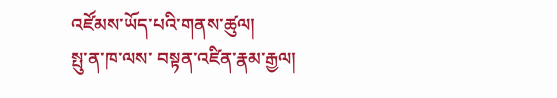འཛོམས་ཡོད་པའི་གནས་ཚུལ།
སྤུ་ན་ཁ་ལས་ བསྟན་འཛིན་རྣམ་རྒྱལ།